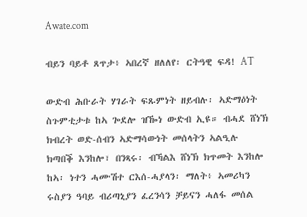Awate.com

ብይን ባይቶ ጸጥታ፥ ኣበረኛ ዘለለየ፡ ርትዓዊ ፍዳ! AT

ውድብ ሕቡራት ሃገራት ፍጹምነት ዘይብሉ፡ ኣድማዕነት ስጉምቲታቱ ከኣ ጐደሎ ዝዀነ ውድብ ኢዩ። ብሓደ ሸነኽ ክብረት ወድ-ሰብን ኣድማሳውነት መሰላትን ኣልዒሉ ክጣበቕ እንከሎ፣ በንጻሩ፡ ብኻልእ ሸነኽ ክጥመት እንከሎ ከኣ፡ ነተን ሓሙሽተ ርእሰ-ሓያላን፡ ማለት፥ ኣመሪካን ሩስያን ዓባይ ብሪጣኒያን ፈረንሳን ቻይናን ሓለፋ መሰል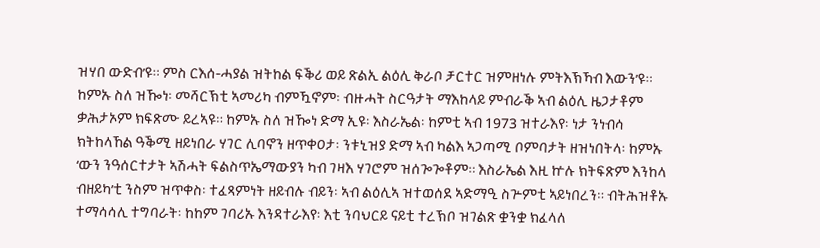ዝሃበ ውድብ’ዩ። ምስ ርእሰ-ሓያል ዝትከል ፍቕሪ ወይ ጽልኢ ልዕሊ ቅራቦ ቻርተር ዝምዘነሉ ምትእኽኻብ እውን’ዩ። ከምኡ ስለ ዝዀነ፡ መሻርኽቲ ኣመሪካ ብምዃኖም፡ ብዙሓት ስርዓታት ማእከላይ ምብራቕ ኣብ ልዕሊ ዜጋታቶም ቃሕታኦም ክፍጽሙ ይረኣዩ። ከምኡ ስለ ዝዀነ ድማ ኢዩ፡ እስራኤል፡ ከምቲ ኣብ 1973 ዝተራእየ፡ ነታ ንነብሳ ክትከላኸል ዓቕሚ ዘይነበራ ሃገር ሊባኖን ዘጥቀዐታ፡ ንቱኒዝያ ድማ ኣብ ካልእ ኣጋጣሚ ቦምባታት ዘዝነበትላ፡ ከምኡ ‘ውን ንዓሰርተታት ኣሽሓት ፍልስጥኤማውያን ካብ ገዛእ ሃገሮም ዝሰጐጐቶም። እስራኤል እዚ ኵሉ ክትፍጽም እንከላ ብዘይካ’ቲ ንስም ዝጥቀስ፡ ተፈጻምነት ዘይብሉ ብይን፡ ኣብ ልዕሊኣ ዝተወሰደ ኣድማዒ ስጕምቲ ኣይነበረን። ብትሕዝቶኡ ተማሳሳሊ ተግባራት፡ ከከም ገባሪኡ እንዳተራእየ፡ እቲ ንባህርይ ናይቲ ተረኽቦ ዝገልጽ ቋንቋ ክፈላለ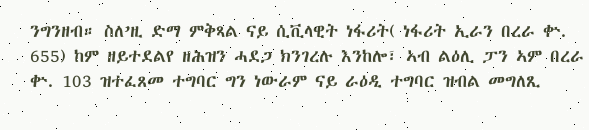ንግንዘብ። ስለ’ዚ ድማ ምቅጻል ናይ ሲቪላዊት ነፋሪት( ነፋሪት ኢራን በረራ ቍ. 655) ከም ዘይተደልየ ዘሕዝን ሓደጋ ክንገረሉ እንከሎ፣ ኣብ ልዕሊ ፓን ኣም በረራ ቍ. 103 ዝተፈጸመ ተግባር ግን ነውራም ናይ ራዕዲ ተግባር ዝብል መግለጺ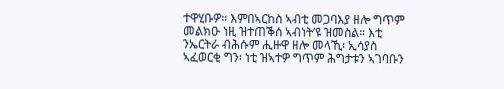ተዋሂቡዎ። እምበኣርከስ ኣብቲ መጋባእያ ዘሎ ግጥም መልክዑ ነዚ ዝተጠቕሰ ኣብነት’ዩ ዝመስል። እቲ ንኤርትራ ብሕሱም ሒዙዋ ዘሎ መላኺ፡ ኢሳያስ ኣፈወርቂ ግን፡ ነቲ ዝኣተዎ ግጥም ሕግታቱን ኣገባቡን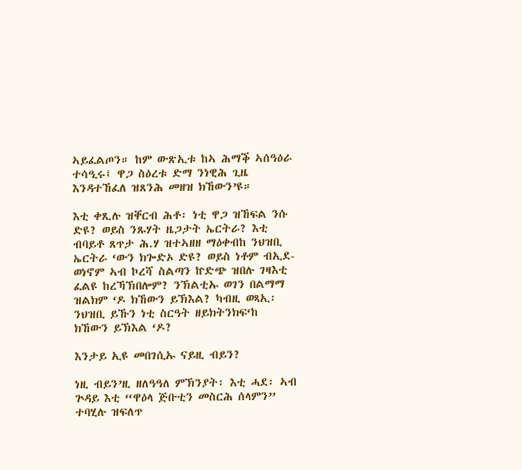ኣይፈልጦን። ከም ውጽኢቱ ከኣ ሕማቕ ኣሰዓዕራ ተሳዒሩ፤ ዋጋ ስዕረቱ ድማ ንነዊሕ ጊዜ እንዳተኸፈለ ዝጸንሕ መዘዝ ክኸውን’ዩ።

እቲ ቀጺሉ ዝቐርብ ሕቶ፡ ነቲ ዋጋ ዝኸፍል ንሱ ድዩ? ወይስ ንጹሃት ዜጋታት ኤርትራ? እቲ ብባይቶ ጸጥታ ሕ.ሃ ዝተኣዘዘ ማዕቀብከ ንህዝቢ ኤርትራ ‘ውን ክጐድኦ ድዩ? ወይስ ነቶም ብኢደ-ወነኖም ኣብ ኮረሻ ስልጣን ኵድጭ ዝበሉ ገዛእቲ ፈልዩ ከረኻኽበሎም? ንኽልቲኡ ወገን በልማማ ዝልክም ‘ዶ ክኸውን ይኽእል? ካብዚ ወጻኢ፡ ንህዝቢ ይኹን ነቲ ስርዓት ዘይክትንክፍ‘ከ ክኸውን ይኽእል ‘ዶ?

እንታይ ኢዩ መበገሲኡ ናይዚ ብይን?

ነዚ ብይን’ዚ ዘለዓዓለ ምኽንያት፡ እቲ ሓደ፡ ኣብ ጕዳይ እቲ “ዋዕላ ጅቡቲን መስርሕ ሰላምን” ተባሂሉ ዝፍለጥ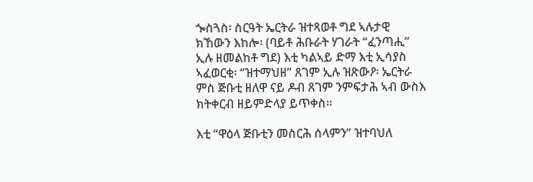ጐስጓስ፡ ስርዓት ኤርትራ ዝተጻወቶ ግደ ኣሉታዊ ክኸውን እከሎ፡ (ባይቶ ሕቡራት ሃገራት “ፈንጣሒ” ኢሉ ዘመልከቶ ግደ) እቲ ካልኣይ ድማ እቲ ኢሳያስ ኣፈወርቂ፡ “ዝተማህዘ” ጸገም ኢሉ ዝጽውዖ፡ ኤርትራ ምስ ጅቡቲ ዘለዋ ናይ ዶብ ጸገም ንምፍታሕ ኣብ ውስእ ክትቀርብ ዘይምድላያ ይጥቀስ።

እቲ “ዋዕላ ጅቡቲን መስርሕ ሰላምን” ዝተባህለ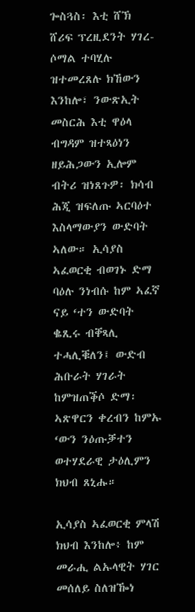ጐስጓስ፡ እቲ ሸኽ ሸሪፍ ፕረዚደንት ሃገረ-ሶማል ተባሂሉ ዝተመረጸሉ ክኸውን እንከሎ፣ ንውጽኢት መስርሕ እቲ ዋዕላ ብግዳም ዝተጻዕነን ዘይሕጋውን ኢሎም ብትሪ ዝነጸጉዎ፡ ክሳብ ሕጂ ዝፍለጡ ኣርባዕተ እስላማውያን ውድባት ኣለው። ኢሳያስ ኣፈወርቂ ብወገኑ ድማ ባዕሉ ንነብሱ ከም ኣፈኛ ናይ ‘ተን ውድባት ቈጺሩ ብቐጻሊ ተሓሊቑለን፤ ውድብ ሕቡራት ሃገራት ከምዝጠቕሶ ድማ፡ ኣጽዋርን ቀረብን ከምኡ ‘ውን ንዕጡቓተን ወተሃደራዊ ታዕሊምን ክህብ ጸኒሑ።

ኢሳያስ ኣፈወርቂ ምላሽ ክህብ እንከሎ፥ ከም መራሒ ልኡላዊት ሃገር መሰለይ ስለዝዀነ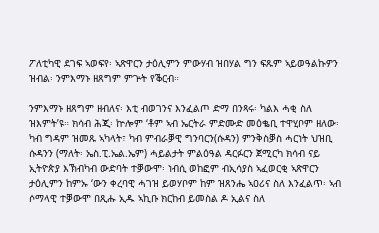ፖለቲካዊ ደገፍ ኣወፍየ፡ ኣጽዋርን ታዕሊምን ምውሃብ ዝበሃል ግን ፍጹም ኣይወዓልኩዎን ዝብል፡ ንምእማኑ ዘጸግም ምጕት የቕርብ።

ንምእማኑ ዘጸግም ዘብለና፡ እቲ ብወገንና እንፈልጦ ድማ በንጻሩ፡ ካልእ ሓቂ ስለ ዝእምት’ዩ። ክሳብ ሕጂ፡ ኵሎም ‘ቶም ኣብ ኤርትራ ምድሙድ መዕቈቢ ተዋሂቦም ዘለው፡ ካብ ግዳም ዝመጹ ኣካላት፣ ካብ ምብራቓዊ ግንባርን(ሱዳን) ምንቅስቓስ ሓርነት ህዝቢ ሱዳንን (ማለት፡ ኤስ.ፒ.ኤል.ኤም) ሓይልታት ምልዕዓል ዳርፉርን ጀሚርካ ክሳብ ናይ ኢትዮጵያ እኽብካብ ውድባት ተቓውሞ፡ ነብሲ ወከፎም ብኢሳያስ ኣፈወርቂ ኣጽዋርን ታዕሊምን ከምኡ ‘ውን ቀረባዊ ሓገዝ ይወሃቦም ከም ዝጸንሔ ኣዐሪና ስለ እንፈልጥ፡ ኣብ ሶማላዊ ተቓውሞ በጺሑ ኢዱ ኣኪቡ ክርከብ ይመስል ዶ ኢልና ስለ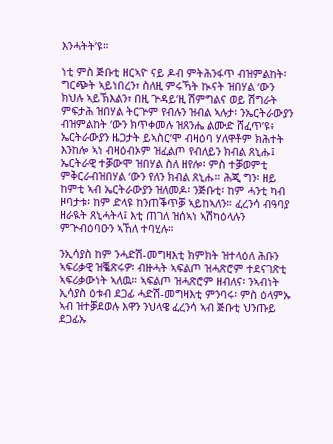እንሓትት’ዩ።

ነቲ ምስ ጅቡቲ ዘርኣዮ ናይ ዶብ ምትሕንፋጥ ብዝምልከት፡ ግርጭት ኣይነበረን፣ ስለዚ ምሩኻት ኲናት ዝበሃል ‘ውን ክህሉ ኣይኽእልን፣ በዚ ጕዳይ’ዚ ሽምግልና ወይ ሽግራት ምፍታሕ ዝበሃል ትርጕም የብሉን ዝብል ኣሉታ፡ ንኤርትራውያን ብዝምልከት ‘ውን ክጥቀመሉ ዝጸንሔ ልሙድ ሸፈጥ’ዩ፥ ኤርትራውያን ዜጋታት ይኣስር’ሞ ብዛዕባ ሃለዋቶም ክሕተት እንከሎ ኣነ ብዛዕብኦም ዝፈልጦ የብለይን ክብል ጸኒሑ፤ ኤርትራዊ ተቓውሞ ዝበሃል ስለ ዘየሎ፡ ምስ ተቓወምቲ ምቅርራብዝበሃል ‘ውን የለን ክብል ጸኒሑ። ሕጂ ግን፡ ዘይ ከምቲ ኣብ ኤርትራውያን ዝለመዶ፡ ንጅቡቲ፡ ከም ሓንቲ ካብ ዞባታቱ፡ ከም ድላዩ ከንጠቕጥቓ ኣይከኣለን። ፈረንሳ ብዓባያ ዘራዪት ጸኒሓትላ፤ እቲ ጠገለ ዝሰኣነ ኣሽካዕላሉን ምጕብዕባዑን ኣኸለ ተባሂሉ።

ንኢሳያስ ከም ንሓድሽ-መግዛእቲ ክምክት ዝተላዕለ ሕቡን ኣፍሪቃዊ ዝቘጽሩዎ፡ ብዙሓት ኣፍልጦ ዝሓጽሮም ተደናገጽቲ ኣፍሪቃውነት ኣለዉ። ኣፍልጦ ዝሓጽሮም ዘብለና፡ ንኣብነት ኢሳያስ ዕቱብ ደጋፊ ሓድሽ-መግዛእቲ ምንባሩ፡ ምስ ዕላምኡ ኣብ ዝተቓደወሉ እዋን ንህላዌ ፈረንሳ ኣብ ጅቡቲ ህንጡይ ደጋፊኡ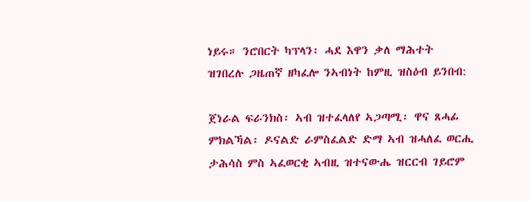ነይሩ። ንሮበርት ካፕላን፡ ሓደ እዋን ቃለ ማሕተት ዝገበረሉ ጋዜጠኛ ዘካፈሎ ንኣብነት ከምዚ ዝስዕብ ይንበብ:

ጀነራል ፍራንክስ፡ ኣብ ዝተፈላለየ ኣጋጣሚ፡ ዋና ጸሓፊ ምክልኻል፡ ዶናልድ ራምስፈልድ ድማ ኣብ ዝሓለፈ ወርሒ ታሕሳስ ምስ ኣፈወርቂ ኣብዚ ዝተናውሔ ዝርርብ ገይሮም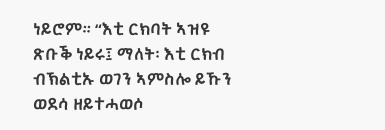ነይሮም። “እቲ ርክባት ኣዝዩ ጽቡቕ ነይሩ፤ ማለት፡ እቲ ርክብ ብኽልቲኡ ወገን ኣምስሎ ይኹን ወደሳ ዘይተሓወሶ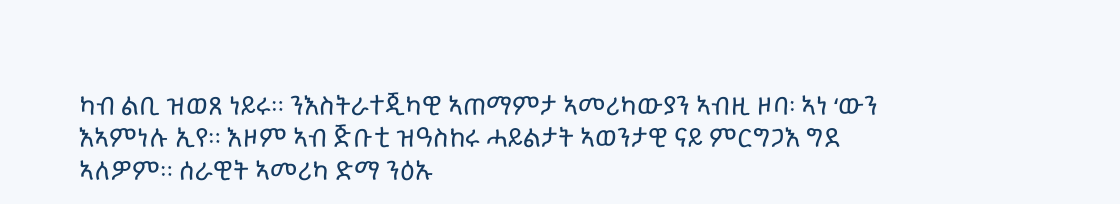ካብ ልቢ ዝወጸ ነይሩ። ንእስትራተጂካዊ ኣጠማምታ ኣመሪካውያን ኣብዚ ዞባ፡ ኣነ ‘ውን እኣምነሉ ኢየ። እዞም ኣብ ጅቡቲ ዝዓስከሩ ሓይልታት ኣወንታዊ ናይ ምርግጋእ ግደ ኣለዎም። ሰራዊት ኣመሪካ ድማ ንዕኡ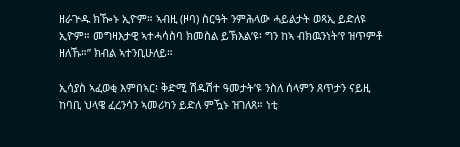ዘራጕዱ ክዀኑ ኢዮም። ኣብዚ (ዞባ) ስርዓት ንምሕላው ሓይልታት ወጻኢ ይድለዩ ኢዮም። መግዛእታዊ ኣተሓሳስባ ክመስል ይኽእል’ዩ፡ ግን ከኣ ብክዉንነት’የ ዝጥምቶ ዘለኹ።” ክብል ኣተንቢሁለይ።

ኢሳያስ ኣፈወቂ እምበኣር፡ ቅድሚ ሽዱሽተ ዓመታት’ዩ ንስለ ሰላምን ጸጥታን ናይዚ ከባቢ ህላዌ ፈረንሳን ኣመሪካን ይድለ ምዃኑ ዝገለጸ። ነቲ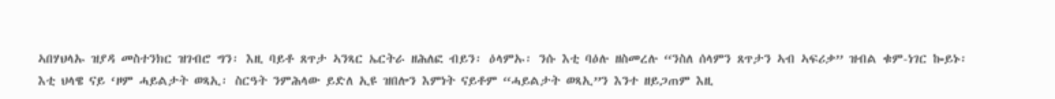ኣበሃህላኡ ዝያዳ መስተንክር ዝገብሮ ግን፡ እዚ ባይቶ ጸጥታ ኣንጻር ኤርትራ ዘሕለፎ ብይን፡ ዕላምኡ፡ ንሱ እቲ ባዕሉ ዘስመረሉ “ንስለ ሰላምን ጸጥታን ኣብ ኣፍሪቃ” ዝብል ቁም-ነገር ኰይኑ፡ እቲ ህላዌ ናይ ‘ዞም ሓይልታት ወጻኢ፡ ስርዓት ንምሕላው ይድለ ኢዩ ዝበሎን እምነት ናይቶም “ሓይልታት ወጻኢ”ን እንተ ዘይጋጠም እዚ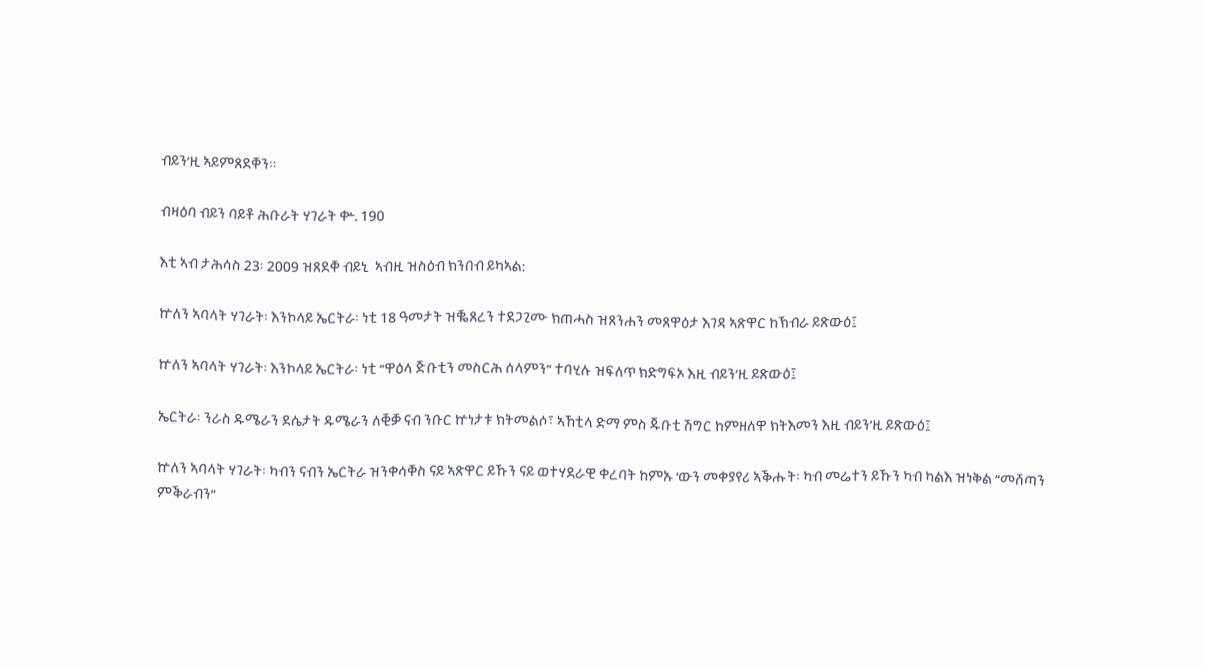ብይን’ዚ ኣይምጸደቐን።

ብዛዕባ ብይን ባይቶ ሕቡራት ሃገራት ቍ. 190

እቲ ኣብ ታሕሳስ 23፡ 2009 ዝጸደቐ ብይኒ  ኣብዚ ዝስዕብ ክንበብ ይካኣል:

ኵለን ኣባላት ሃገራት፡ እንኮላይ ኤርትራ፡ ነቲ 18 ዓመታት ዝቘጸረን ተደጋጊሙ ክጠሓስ ዝጸንሐን መጸዋዕታ እገዳ ኣጽዋር ከኽብራ ይጽውዕ፤

ኵለን ኣባላት ሃገራት፡ እንኮላይ ኤርትራ፡ ነቲ “ዋዕላ ጅቡቲን መስርሕ ሰላምን” ተባሂሉ ዝፍለጥ ክድግፍኦ እዚ ብይን’ዚ ይጽውዕ፤

ኤርትራ፡ ንራስ ዱሜራን ደሴታት ዱሜራን ለቒቓ ናብ ንቡር ኵነታቱ ክትመልሶ፣ ኣኸቲላ ድማ ምስ ጁቡቲ ሽግር ከምዘለዋ ክትእመን እዚ ብይን’ዚ ይጽውዕ፤

ኵለን ኣባላት ሃገራት፡ ካብን ናብን ኤርትራ ዝንቀሳቐስ ናይ ኣጽዋር ይኹን ናይ ወተሃደራዊ ቀረባት ከምኡ ‘ውን መቀያየሪ ኣቕሑት፡ ካብ መሬተን ይኹን ካብ ካልእ ዝነቅል “መሸጣን ምቕራብን”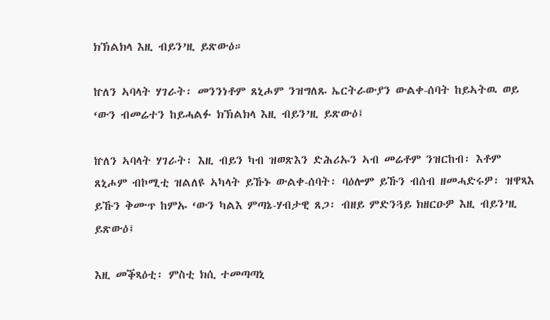ክኽልክላ እዚ ብይን’ዚ ይጽውዕ።

ኵለን ኣባላት ሃገራት፡ መንንነቶም ጸኒሖም ንዝግለጹ ኤርትራውያን ውልቀ-ሰባት ከይኣትዉ ወይ ‘ውን ብመሬተን ከይሓልፉ ክኽልክላ እዚ ብይን’ዚ ይጽውዕ፤

ኵለን ኣባላት ሃገራት፡ እዚ ብይን ካብ ዝወጽእን ድሕሪኡን ኣብ መሬቶም ንዝርከብ፡ እቶም ጸኒሖም ብኮሚቲ ዝልለዩ ኣካላት ይኹኑ ውልቀ-ሰባት፡ ባዕሎም ይኹን ብሰብ ዘመሓድሩዎ፡ ዝዋጻእ ይኹን ቅሙጥ ከምኡ ‘ውን ካልእ ምጣኔ-ሃብታዊ ጸጋ፡ ብዘይ ምድንጓይ ክዘርዑዎ እዚ ብይን’ዚ ይጽውዕ፤

እዚ መቕጻዕቲ፡ ምስቲ ክሲ ተመጣጣኒ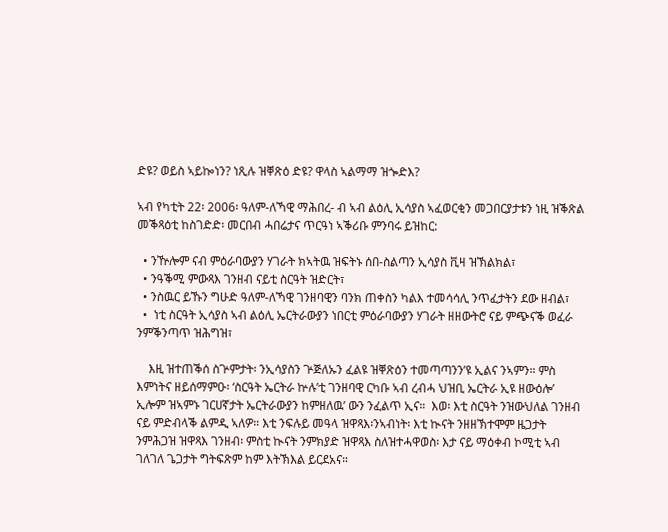ድዩ? ወይስ ኣይኰነን? ነጺሉ ዝቐጽዕ ድዩ? ዋላስ ኣልማማ ዝጐድእ?

ኣብ የካቲት 22፡ 2006፡ ዓለም-ለኻዊ ማሕበረ- ብ ኣብ ልዕሊ ኢሳያስ ኣፈወርቂን መጋበርያታቱን ነዚ ዝቕጽል መቕጻዕቲ ከስገድድ፡ መርበብ ሓበሬታና ጥርዓነ ኣቕሪቡ ምንባሩ ይዝከር:

  • ንዅሎም ናብ ምዕራባውያን ሃገራት ክኣትዉ ዝፍትኑ ሰበ-ስልጣን ኢሳያስ ቪዛ ዝኽልክል፣
  • ንዓቕሚ ምውጻእ ገንዘብ ናይቲ ስርዓት ዝድርት፣
  • ንስዉር ይኹን ግሁድ ዓለም-ለኻዊ ገንዘባዊን ባንክ ጠቀስን ካልእ ተመሳሳሊ ንጥፈታትን ደው ዘብል፣
  •  ነቲ ስርዓት ኢሳያስ ኣብ ልዕሊ ኤርትራውያን ነበርቲ ምዕራባውያን ሃገራት ዘዘውትሮ ናይ ምጭናቕ ወፈራ ንምቕንጣጥ ዝሕግዝ፣

    እዚ ዝተጠቕሰ ስጕምታት፡ ንኢሳያስን ጕጅለኡን ፈልዩ ዝቐጽዕን ተመጣጣንን’ዩ ኢልና ንኣምን። ምስ እምነትና ዘይሰማምዑ፡ ‘ስርዓት ኤርትራ ኵሉ’ቲ ገንዘባዊ ርካቡ ኣብ ረብሓ ህዝቢ ኤርትራ ኢዩ ዘውዕሎ’ ኢሎም ዝኣምኑ ገርሀኛታት ኤርትራውያን ከምዘለዉ’ ውን ንፈልጥ ኢና።  እወ፡ እቲ ስርዓት ንዝውህለል ገንዘብ ናይ ምድብላቕ ልምዲ ኣለዎ። እቲ ንፍሉይ መዓላ ዝዋጻእ፡ንኣብነት፡ እቲ ኲናት ንዘዘኽተሞም ዜጋታት ንምሕጋዝ ዝዋጻእ ገንዘብ፡ ምስቲ ኲናት ንምክያድ ዝዋጻእ ስለዝተሓዋወስ፡ እታ ናይ ማዕቀብ ኮሚቲ ኣብ ገለገለ ጌጋታት ግትፍጽም ከም እትኽእል ይርደአና።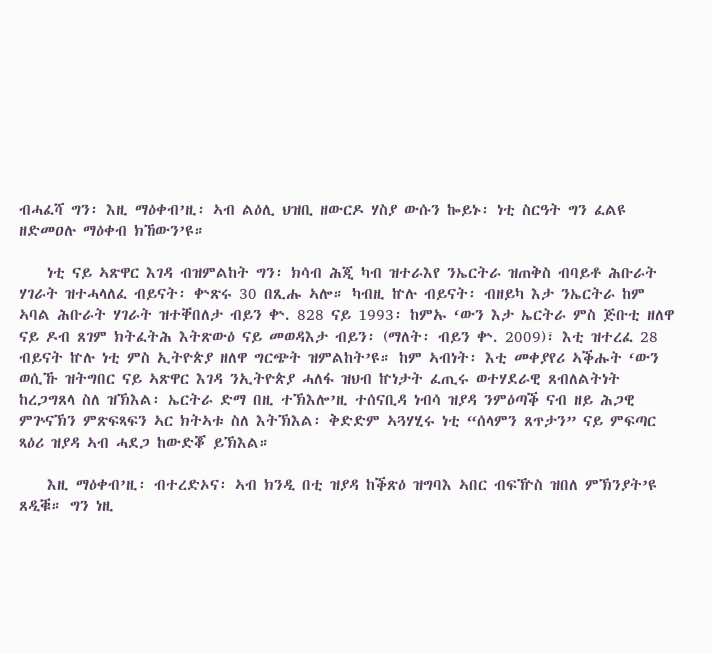ብሓፈሻ ግን፡ እዚ ማዕቀብ’ዚ፡ ኣብ ልዕሊ ህዝቢ ዘውርዶ ሃስያ ውሱን ኰይኑ፡ ነቲ ስርዓት ግን ፈልዩ ዘድመዐሉ ማዕቀብ ክኸውን’ዩ።

    ነቲ ናይ ኣጽዋር እገዳ ብዝምልከት ግን፡ ክሳብ ሕጂ ካብ ዝተራእየ ንኤርትራ ዝጠቅስ ብባይቶ ሕቡራት ሃገራት ዝተሓላለፈ ብይናት፡ ቍጽሩ 30 በጺሑ ኣሎ። ካብዚ ኵሉ ብይናት፡ ብዘይካ እታ ንኤርትራ ከም ኣባል ሕቡራት ሃገራት ዝተቐበለታ ብይን ቍ. 828 ናይ 1993፡ ከምኡ ‘ውን እታ ኤርትራ ምስ ጅቡቲ ዘለዋ ናይ ዶብ ጸገም ክትፈትሕ እትጽውዕ ናይ መወዳእታ ብይን፡ (ማለት፡ ብይን ቍ. 2009)፣ እቲ ዝተረፈ 28 ብይናት ኵሉ ነቲ ምስ ኢትዮጵያ ዘለዋ ግርጭት ዝምልከት’ዩ። ከም ኣብነት፡ እቲ መቀያየሪ ኣቕሑት ‘ውን ወሲኹ ዝትግበር ናይ ኣጽዋር እገዳ ንኢትዮጵያ ሓለፋ ዝህብ ኵነታት ፈጢሩ ወተሃደራዊ ጸብለልትነት ከረጋግጸላ ስለ ዝኽእል፡ ኤርትራ ድማ በዚ ተኽእሎ’ዚ ተሰናቢዳ ነብሳ ዝያዳ ንምዕጣቕ ናብ ዘይ ሕጋዊ ምጕናኽን ምጽፍጻፍን ኣር ክትኣቱ ስለ እትኽእል፡ ቅድድም ኣጓሃሂሩ ነቲ “ሰላምን ጸጥታን” ናይ ምፍጣር ጻዕሪ ዝያዳ ኣብ ሓደጋ ከውድቖ ይኽእል።

    እዚ ማዕቀብ’ዚ፡ ብተረድኦና፡ ኣብ ክንዲ በቲ ዝያዳ ከቕጽዕ ዝግባእ ኣበር ብፍዅስ ዝበለ ምኽንያት’ዩ ጸዲቑ። ግን ነዚ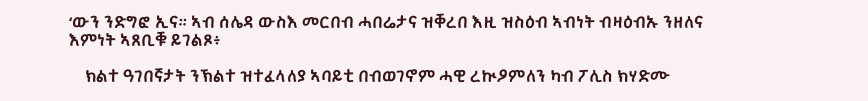‘ውን ንድግፎ ኢና። ኣብ ሰሌዳ ውስእ መርበብ ሓበሬታና ዝቐረበ እዚ ዝስዕብ ኣብነት ብዛዕብኡ ንዘለና እምነት ኣጸቢቑ ይገልጾ፥

    ክልተ ዓገበኛታት ንኽልተ ዝተፈላለያ ኣባይቲ በብወገኖም ሓዊ ረኲዖምለን ካብ ፖሊስ ክሃድሙ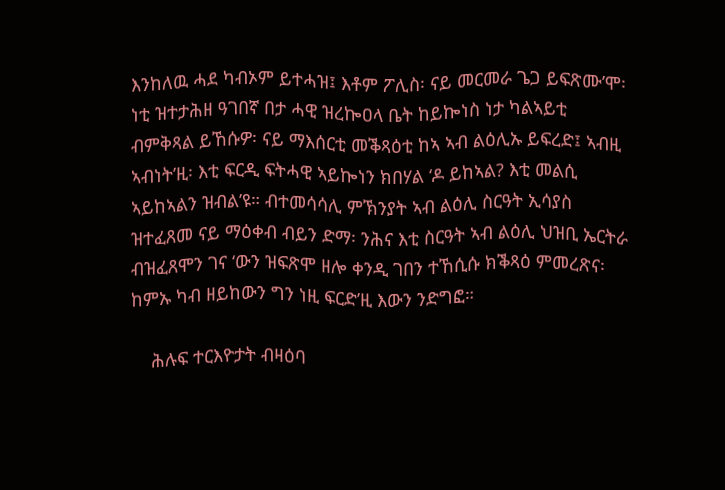እንከለዉ ሓደ ካብኦም ይተሓዝ፤ እቶም ፖሊስ፡ ናይ መርመራ ጌጋ ይፍጽሙ’ሞ፡ ነቲ ዝተታሕዘ ዓገበኛ በታ ሓዊ ዝረኰዐላ ቤት ከይኰነስ ነታ ካልኣይቲ ብምቅጻል ይኸሱዎ፡ ናይ ማእሰርቲ መቕጻዕቲ ከኣ ኣብ ልዕሊኡ ይፍረድ፤ ኣብዚ ኣብነት’ዚ፡ እቲ ፍርዲ ፍትሓዊ ኣይኰነን ክበሃል ‘ዶ ይከኣል? እቲ መልሲ ኣይከኣልን ዝብል’ዩ። ብተመሳሳሊ ምኽንያት ኣብ ልዕሊ ስርዓት ኢሳያስ ዝተፈጸመ ናይ ማዕቀብ ብይን ድማ፡ ንሕና እቲ ስርዓት ኣብ ልዕሊ ህዝቢ ኤርትራ ብዝፈጸሞን ገና ‘ውን ዝፍጽሞ ዘሎ ቀንዲ ገበን ተኸሲሱ ክቕጻዕ ምመረጽና፡ ከምኡ ካብ ዘይከውን ግን ነዚ ፍርድ’ዚ እውን ንድግፎ።

    ሕሉፍ ተርእዮታት ብዛዕባ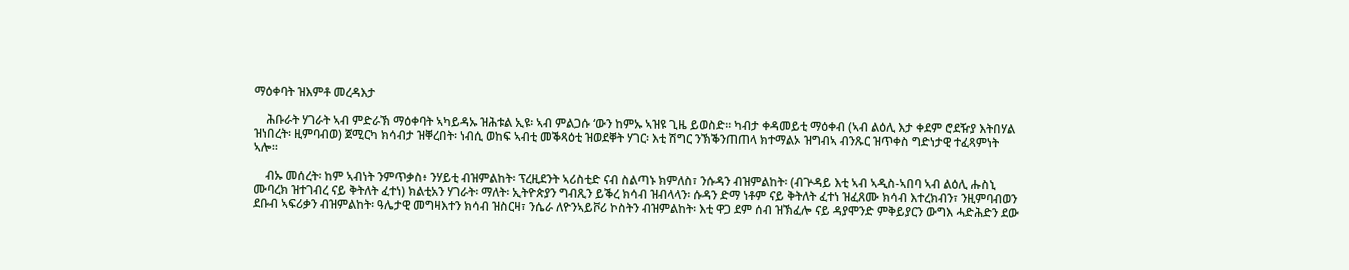ማዕቀባት ዝእምቶ መረዳእታ

    ሕቡራት ሃገራት ኣብ ምድራኽ ማዕቀባት ኣካይዳኡ ዝሕቱል ኢዩ፡ ኣብ ምልጋሱ ‘ውን ከምኡ ኣዝዩ ጊዜ ይወስድ። ካብታ ቀዳመይቲ ማዕቀብ (ኣብ ልዕሊ እታ ቀደም ሮደዥያ እትበሃል ዝነበረት፡ ዚምባብወ) ጀሚርካ ክሳብታ ዝቐረበት፡ ነብሲ ወከፍ ኣብቲ መቕጻዕቲ ዝወደቐት ሃገር፡ እቲ ሽግር ንኽቕንጠጠላ ክተማልኦ ዝግብኣ ብንጹር ዝጥቀስ ግድነታዊ ተፈጻምነት ኣሎ።

    ብኡ መሰረት፡ ከም ኣብነት ንምጥቃስ፥ ንሃይቲ ብዝምልከት፡ ፕረዚደንት ኣሪስቲድ ናብ ስልጣኑ ክምለስ፣ ንሱዳን ብዝምልከት፡ (ብጕዳይ እቲ ኣብ ኣዲስ-ኣበባ ኣብ ልዕሊ ሑስኒ ሙባረክ ዝተገብረ ናይ ቅትለት ፈተነ) ክልቲአን ሃገራት፡ ማለት፡ ኢትዮጵያን ግብጺን ይቕረ ክሳብ ዝብላላን፡ ሱዳን ድማ ነቶም ናይ ቅትለት ፈተነ ዝፈጸሙ ክሳብ እተረክብን፣ ንዚምባብወን ደቡብ ኣፍሪቃን ብዝምልከት፡ ዓሌታዊ መግዛእተን ክሳብ ዝስርዛ፣ ንሴራ ለዮንኣይቮሪ ኮስትን ብዝምልከት፡ እቲ ዋጋ ደም ሰብ ዝኽፈሎ ናይ ዳያሞንድ ምቅይያርን ውግእ ሓድሕድን ደው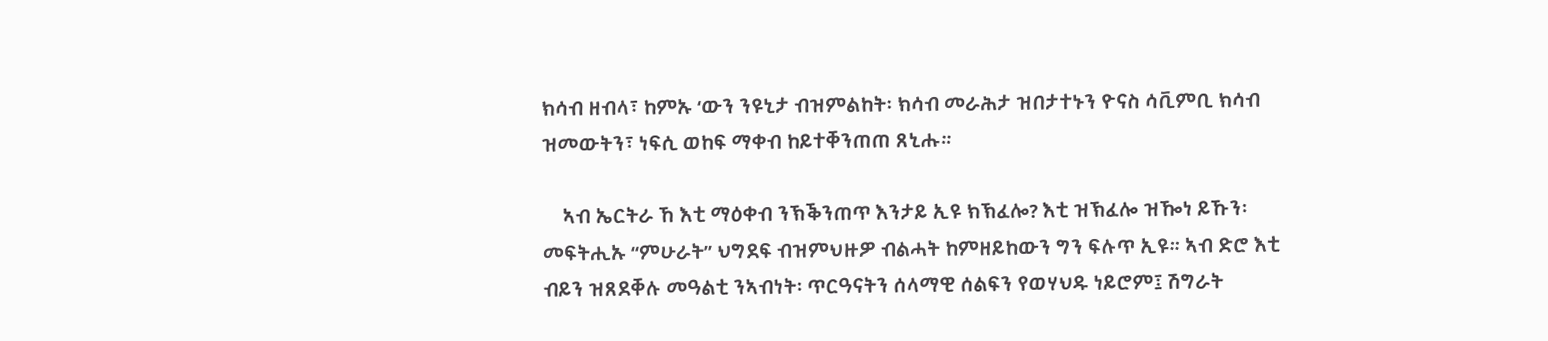ክሳብ ዘብላ፣ ከምኡ ‘ውን ንዩኒታ ብዝምልከት፡ ክሳብ መራሕታ ዝበታተኑን ዮናስ ሳቪምቢ ክሳብ ዝመውትን፣ ነፍሲ ወከፍ ማቀብ ከይተቐንጠጠ ጸኒሑ።

    ኣብ ኤርትራ ኸ እቲ ማዕቀብ ንኽቕንጠጥ እንታይ ኢዩ ክኽፈሎ? እቲ ዝኽፈሎ ዝዀነ ይኹን፡ መፍትሒኡ “ምሁራት” ህግደፍ ብዝምህዙዎ ብልሓት ከምዘይከውን ግን ፍሉጥ ኢዩ። ኣብ ድሮ እቲ ብይን ዝጸደቐሉ መዓልቲ ንኣብነት፡ ጥርዓናትን ሰላማዊ ሰልፍን የወሃህዱ ነይሮም፤ ሽግራት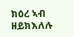ክዕረ ኣብ ዘይክእለሉ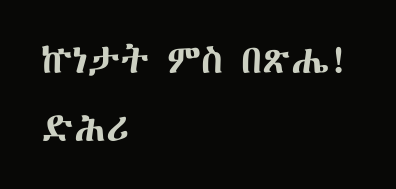ኵነታት ምስ በጽሔ! ድሕሪ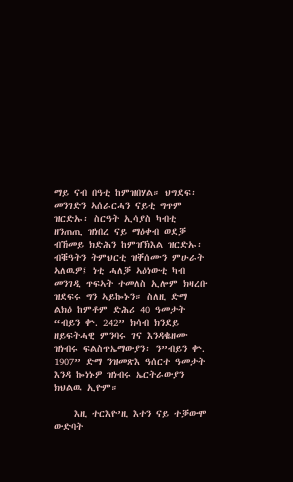ማይ ናብ በዓቲ ከምዝበሃል። ህግደፍ፡  መንገድን ኣሰራርሓን ናይቲ ግጥም ዝርድኡ፡ ስርዓት ኢሳያስ ካብቲ ዘንጠጢ ዝነበረ ናይ ማዕቀብ ወደቓ ብኸመይ ክድሕን ከምዝኽእል ዝርድኡ፡ ብቑዓትን ትምህርቲ ዝቐሰሙን ምሁራት ኣለዉዎ፤ ነቲ ሓለቓ ኣዕነውቲ ካብ መንገዲ ጥፍኣት ተመለስ ኢሎም ክዛረቡ ዝደፍሩ ግን ኣይኰኑን። ስለዚ ድማ ልክዕ ከምቶም ድሕሪ 40 ዓመታት “ብይን ቍ. 242” ክሳብ ክንደይ ዘይፍትሓዊ ምንባሩ ገና እንዳቈዘሙ ዝነብሩ ፍልስጥኤማውያን፡ ን”ብይን ቍ. 1907” ድማ ንዝመጽእ ዓሰርተ ዓመታት እንዳ ኰነኑዎ ዝነብሩ ኤርትራውያን ክህልዉ ኢዮም።

    እዚ ተርእዮ’ዚ እተን ናይ ተቓውሞ ውድባት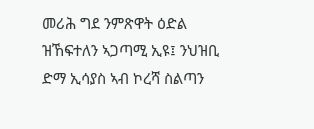መሪሕ ግደ ንምጽዋት ዕድል ዝኸፍተለን ኣጋጣሚ ኢዩ፤ ንህዝቢ ድማ ኢሳያስ ኣብ ኮረሻ ስልጣን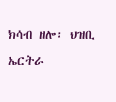ክሳብ ዘሎ፡ ህዝቢ ኤርትራ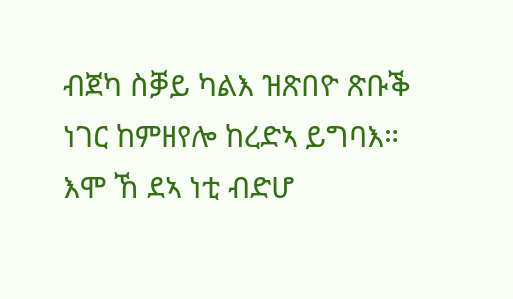ብጀካ ስቓይ ካልእ ዝጽበዮ ጽቡቕ ነገር ከምዘየሎ ከረድኣ ይግባእ። እሞ ኸ ደኣ ነቲ ብድሆ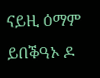ናይዚ ዕማም ይበቕዓኦ ዶ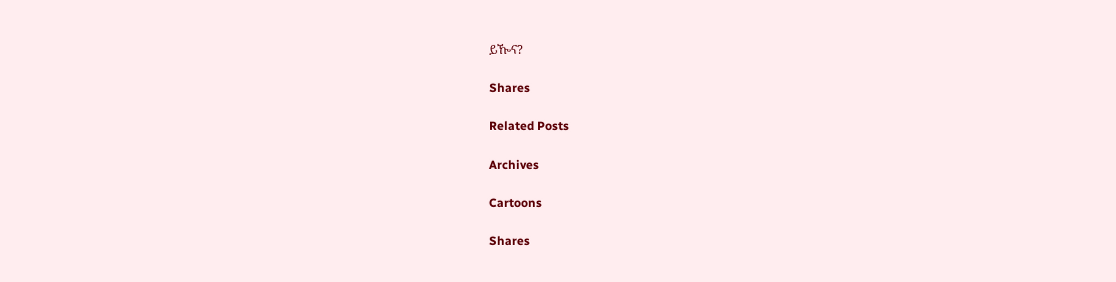ይዀና?

Shares

Related Posts

Archives

Cartoons

Shares